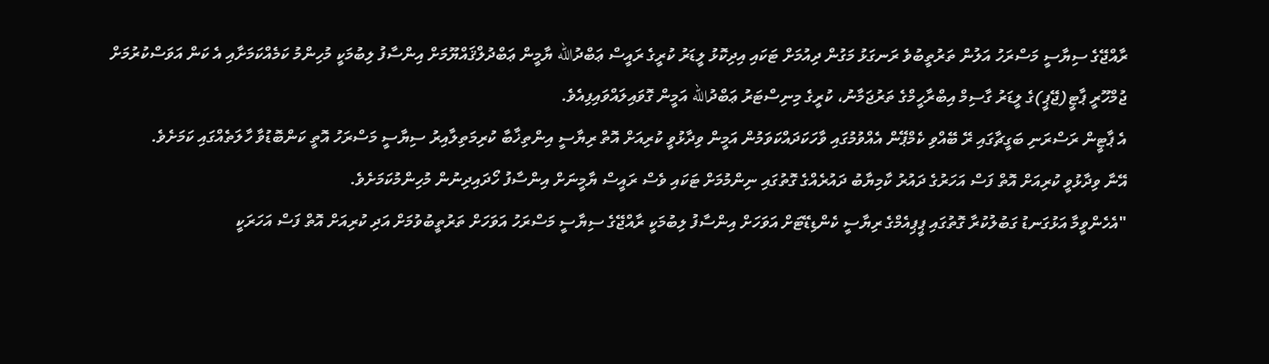ރާއްޖޭގެ ސިޔާސީ މަސްރަހު އަލުން ތަރުތީބުވެ ރަނގަޅު މަގުން ދިއުމަށް ޓަކައި އިދިކޮޅު ލީޑަރު ކުރީގެ ރައީސް ޢަބްދުالله ޔާމީން ޢަބްދުލްޤައްޔޫމަށް އިންސާފު ލިބުމަކީ މުހިންމު ކަމެއްކަމަށާއި އެ ކަން އަވަސްކުރުމަށް ޖުމްހޫރީ ޕާޓީ(ޖޭޕީ)ގެ ލީޑަރު ގާސިމް އިބްރާހީމްގެ ތަރުޖަމާނު، ކުރީގެ މިނިސްޓަރު ޢަބްދުالله އަމީން ގޮވައިލައްވައިފިއެވެ.
އެ ޕާޓީން ރަސްރަނި ބަގީޗާގައި ރޭ ބޭއްވި ކެމްޕޭން އެއްވުމުގައި ވާހަކަދައްކަވަމުން އަމީން ވިދާޅުވީ ކުރިއަށް އޮތް ރިޔާސީ އިންތިޚާބާ ކުރިމަތިލާއިރު ސިޔާސީ މަސްރަހު އޮތީ ކަންބޮޑުވާ ހާލަތެއްގައި ކަމަށެވެ.
އޭނާ ވިދާޅުވީ ކުރިއަށް އޮތް ފަސް އަހަރުގެ ދައުރު ކާމިޔާބު ދައުރެއްގެ ގޮތުގައި ނިންމުމަށް ޓަކައި ވެސް ރައީސް ޔާމީނަށް އިންސާފު ހޯދައިދިނުން މުހިންމުކަމަށެވެ.
"އެހެންވީމާ އަޅުގަނޑު ގަބުލުކުރާ ގޮތުގައި ޕީޕިއެމްގެ ރިޔާސީ ކެންޑިޑޭޓަށް އަވަހަށް އިންސާފު ލިބުމަކީ ރާއްޖޭގެ ސިޔާސީ މަސްރަހު އަވަހަށް ތަރުތީބުވުމަށް އަދި ކުރިއަށް އޮތް ފަސް އަހަރަކީ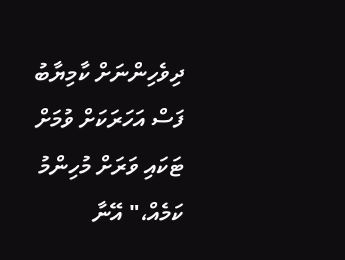ދިވެހިންނަށް ކާމިޔާބު ފަސް އަހަރަކަށް ވުމަށް ޓަކައި ވަރަށް މުހިންމު ކަމެއް،" އޭނާ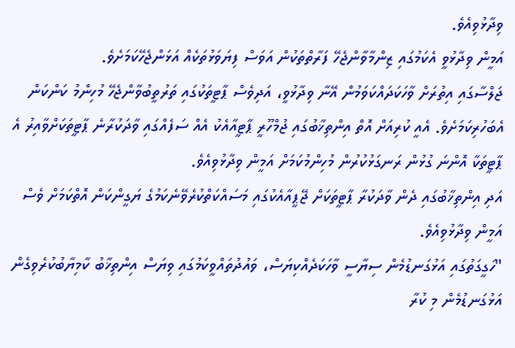ވިދާޅުވިއެވެ.
އަމީން ވިދާޅުވީ އެކަމުގައި ޒިންމާވާންޖެހޭ ފަރާތްތަކުން އަވަސް ފިޔަވަޅުތަކެއް އަޅަންޖެހޭކަމަށެވެ.
ޖަލްސާގައި އިތުރަށް ވާހަކަދައްކަވަމުން އޭނާ ވިދާޅުވީ، އަދިވެސް ޕާޓީތަކުގައި ތަރުތީބުވާންޖެހޭ މުހިންމު ކަންކަން އެބަހުރިކަމަށެވެ. އެއީ ކުރިއަށް އޮތް އިންތިޚާބުގައި ޖުމްހޫރީ ޕާޓީއާއެކު އެއް ސަފެއްގައި ވާދަކުރާނެ ޕާޓީތަކަށްވާއިރު އެ ޕާޓީތަކާ އޮންނަ ގުޅުން ރަނގަޅުކުރުން މުހިންމުކަމަށް އަމީން ވިދާޅުވިއެވެ.
އަދި އިންތިޚާބުގައި ދެން ވާދަކުރާ ޕާޓީތަކަށް ޖޭޕީއާއެކުގައި މަސައްކަތްކުރެވޭނެކަމުގެ ޔަގީންކަން އޮތްކަމަށް ވެސް އަމީން ވިދާޅުވިއެވެ.
"ހަގީގަތުގައި އަޅުގަނޑުމެން ސިޔާސީ ވާހަކަދެއްކިޔަސް، ވައުދުތައްވީކަމުގައި ވިޔަސް އިންތިޚާބު ކާމިޔާބުކުރެވިގެން އަޅުގަނޑުމެން މި ކުރާ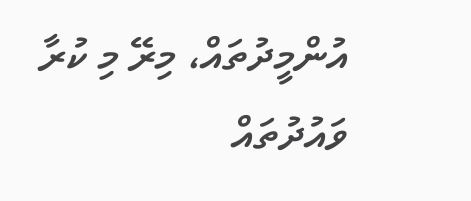އުންމީދުތައް، މިރޭ މި ކުރާ ވައުދުތައް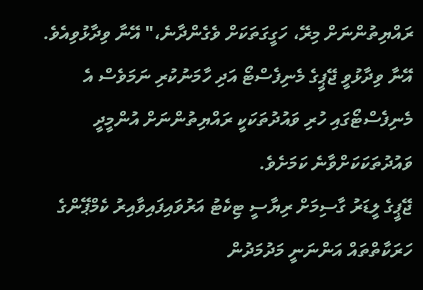ރައްޔިތުންނަށް މިރޭ، ހަގީގަތަކަށް ވެގެންދާނެ،" އޭނާ ވިދާޅުވިއެވެ.
އޭނާ ވިދާޅުވީ ޖޭޕީގެ މެނިފެސްޓޯ އަދި ހާމަނުކުރި ނަމަވެސް އެ މެނިފެސްޓޯގައި ހުރި ވައުދުތަކަކީ ރައްޔިތުންނަށް އުންމީދީ ވައުދުތަކަކަށްވާނެ ކަމަށެވެ.
ޖޭޕީގެ ލީޑަރު ގާސިމަށް ރިޔާސީ ޓިކެޓު އަރުވައިފައިވާއިރު ކެމްޕޭންގެ ހަރަކާތްތައް އަންނަނީ މަދުމަދުން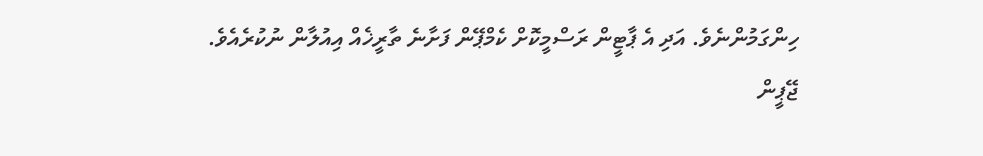ހިންގަމުންނެވެ. އަދި އެ ޕާޓީން ރަސްމީކޮށް ކެމްޕޭން ފަށާނެ ތާރީޚެއް އިއުލާން ނުކުރެއެވެ.
ޖޭޕީން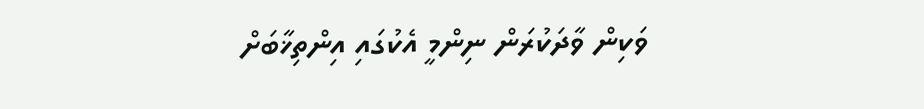ވަކިން ވާދަކުރަން ނިންމީ އެކުގައި އިންތިޚާބަށް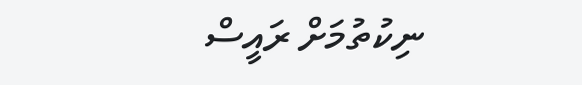ނިކުތުމަށް ރައީސް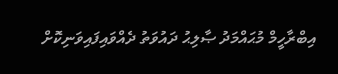އިބްރާހީމް މުޙައްމަދު ޞާލިޙު ދައުވަތު ދެއްވައިފައިވަނިކޮށް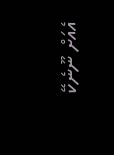އެއަށް ނޫނެކޭ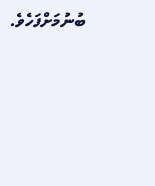ބުނުމަށްފަހެވެ.